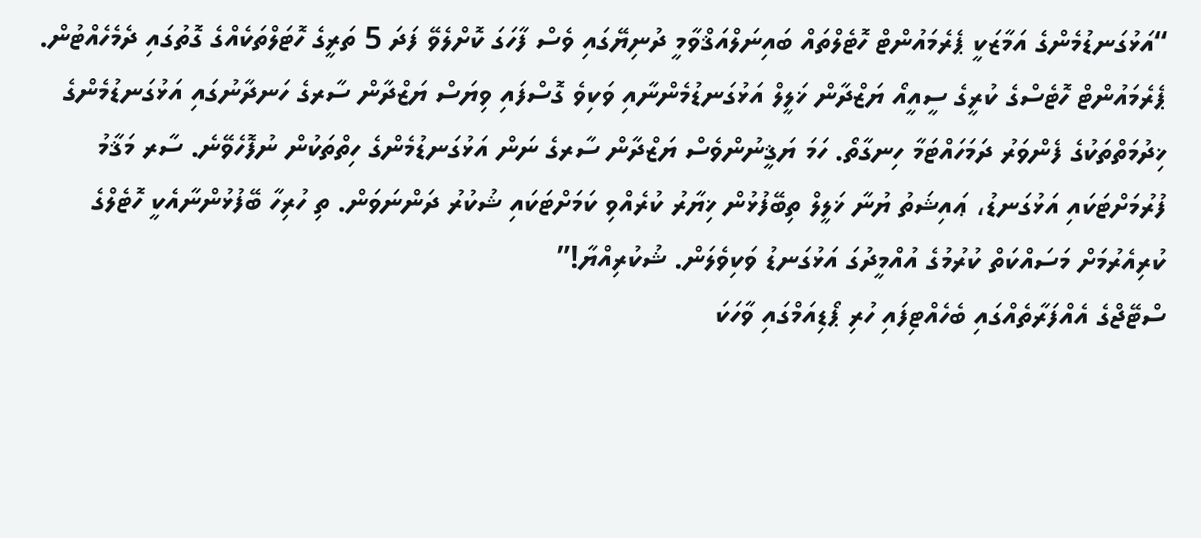“އަޅުގަނޑުމެންގެ އަމާޒަކީ ޕެރެމައުންޓް ހޮޓެލްތައް ބައިނަލްއަޤްވާމީ ދުނިޔޭގައި ވެސް ފާހަގަ ކޮށްލެވޭ ފަދަ 5 ތަރީގެ ހޮޓަލްތަކެއްގެ ގޮތުގައި ދެމެހެއްޓުން. ޕެރެމައުންޓް ހޮޓެސްގެ ކުރީގެ ސީއީއޯ ޔަޒްދާން ޚަލީލް އަޅުގަނޑުމެންނާއި ވަކިވެ ގޮސްފައި ވިޔަސް ޔަޒްދާން ސާރގެ ހަނދާނުގައި އަޅުގަނޑުމެންގެ ޚިދުމަތްތަކުގެ ފެންވަރު ދަމަހައްޓަމާ ހިނގާތޯ. ހަމަ ޔަޤީނުންވެސް ޔަޒްދާން ސާރގެ ނަން އަޅުގަނޑުމެންގެ ހިތްތަކުން ނުފޮހެވޭނެ. ސާރ މަޤާމު ފުރުމަށްޓަކައި އަޅުގަނޑު، ޢައިޝަތު ޔުނާ ޚަލީލް ތިބޭފުޅުން ޚިޔާރު ކުރެއްވި ކަމަށްޓަކައި ޝުކުރު ދަންނަވަން. ތި ހުރިހާ ބޭފުޅުންނާއެކީ ހޮޓެލްގެ ކުރިއެރުމަށް މަސައްކަތް ކުރުމުގެ އުއްމީދުގަ އަޅުގަނޑު ވަކިވެލަން. ޝުކުރިއްޔާ!”
ސްޓޭޖްގެ އެއްފަރާތެއްގައި ބެހެއްޓިފައި ހުރި ޕޯޑިއަމްގައި ވާހަކަ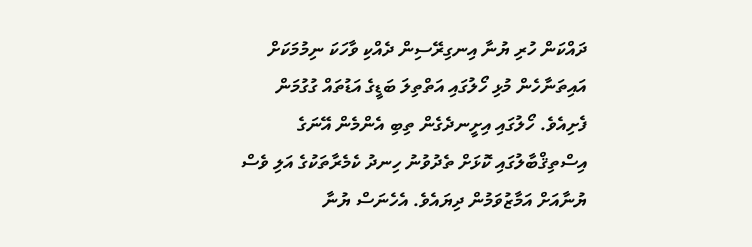ދައްކަން ހުރި ޔުނާ އިނގިރޭސިން ދެއްކި ވާހަކަ ނިމުމަކަށް އައިތަނާހެން މުޅި ހޯލުގައި އަތްތިލަ ބަޑީގެ އަޑުތައް ގުގުމަން ފެށިއެވެ. ހޯލުގައި އިށީނދެގެން ތިބި އެންމެން އޭނަގެ އިސްތިޤްބާލުގައި ކޮޅަށް ތެދުވުނު ހިނދު ކެމެރާތަކުގެ އަލި ވެސް ޔުނާއަށް އަމާޒުވަމުން ދިޔައެވެ. އެހެނަސް ޔުނާ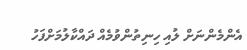އެންމެންނަށް ލުއި ހިނިތުންވުމެއް ދައްކާލުމަށްފަހު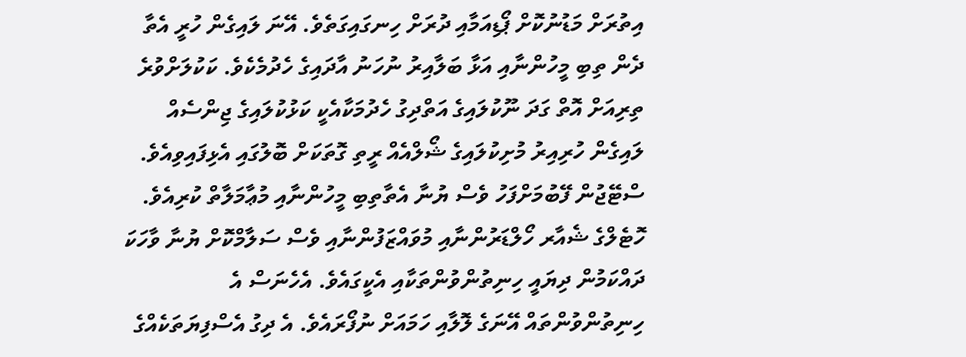އިތުރަށް މަޑުނުކޮށް ޕޯޑިއަމާއި ދުރަށް ހިނގައިގަތެވެ. އޭނަ ލައިގެން ހުރީ އެތާ ދެން ތިބި މީހުންނާއި އަޅާ ބަލާއިރު ނުހަނު އާދައިގެ ހެދުމެކެވެ. ކަކުލަށްވުރެ ތިރިއަށް އޮތް ގަދަ ނޫކުލައިގެ އަތްދިގު ހެދުމަކާއެކީ ކަޅުކުލައިގެ ޖިންސެއް ލައިގެން ހުރިއިރު މުށިކުލައިގެ ޝޯލްއެއް ރީތި ގޮތަކަށް ބޮލުގައި އެޅިފައިވިއެވެ.
ސްޓޭޖުން ފޭބުމަށްފަހު ވެސް ޔުނާ އެތާތިބި މީހުންނާއި މުޢާމަލާތް ކުރިއެވެ. ހޮޓެލްގެ ޝެއާރ ހޯލްޑަރުންނާއި މުވައްޒަފުންނާއި ވެސް ސަލާމްކޮށް ޔުނާ ވާހަކަ ދައްކަމުން ދިޔައީ ހިނިތުންވުންތަކާއި އެކީގައެވެ. އެހެނަސް އެ ހިނިތުންވުންތައް އޭނަގެ ލޮލާއި ހަމައަށް ނުފޯރައެވެ. އެ ދިގު އެސްފިޔަތަކެއްގެ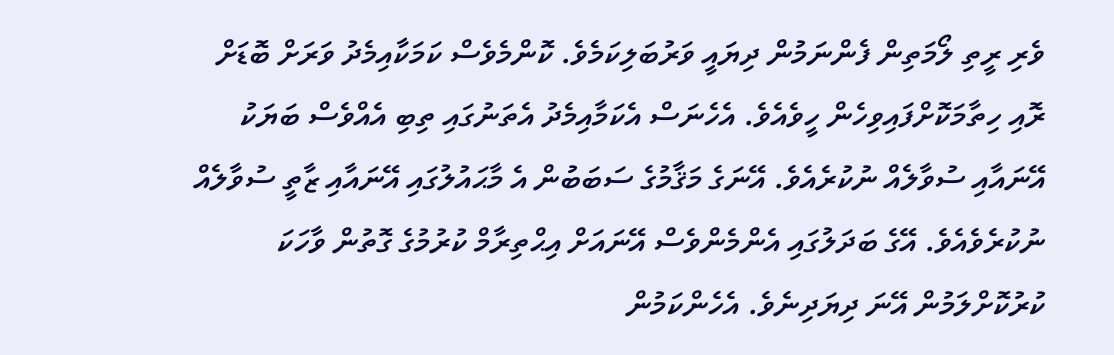ވެރި ރީތި ލޯމަތިން ފެންނަމުން ދިޔައީ ވަރުބަލިކަމެވެ. ކޮންމެވެސް ކަމަކާއިމެދު ވަރަށް ބޮޑަށް ރޮއި ހިތާމަކޮށްފައިވިހެން ހީވެއެވެ. އެހެނަސް އެކަމާއިމެދު އެތަނުގައި ތިބި އެއްވެސް ބަޔަކު އޭނައާއި ސުވާލެއް ނުކުރެއެވެ. އޭނަގެ މަޤާމުގެ ސަބަބުން އެ މާޙައުލުގައި އޭނައާއި ޒާތީ ސުވާލެއް ނުކުރެވެއެވެ. އޭގެ ބަދަލުގައި އެންމެންވެސް އޭނައަށް އިޙްތިރާމް ކުރުމުގެ ގޮތުން ވާހަކަ ކުރުކޮށްލަމުން އޭނަ ދިޔަދިނެވެ. އެހެންކަމުން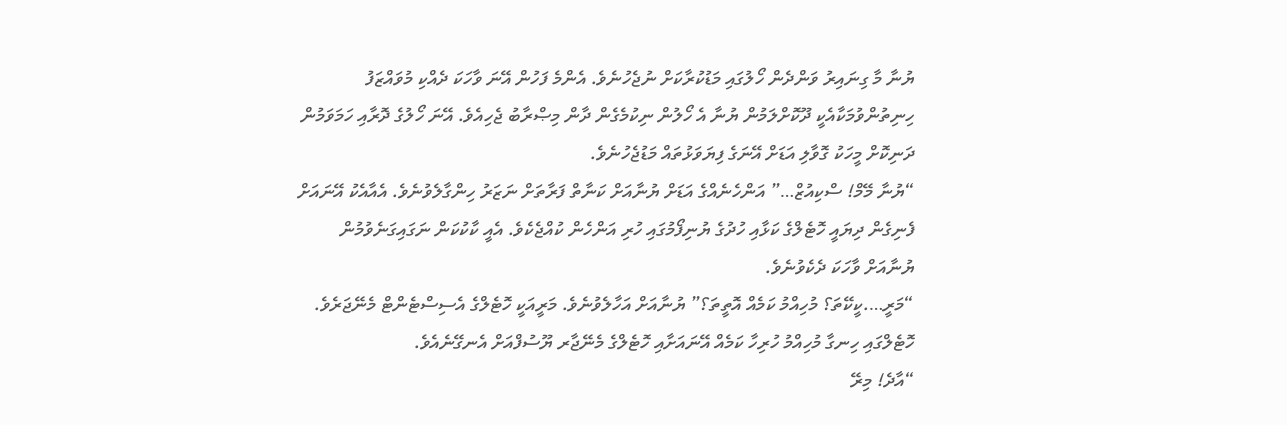ޔުނާ މާ ގިނައިރު ވަންދެން ހޯލުގައި މަޑުކުރާކަށް ނުޖެހުނެވެ. އެންމެ ފަހުން އޭނަ ވާހަކަ ދެއްކި މުވައްޒަފު ހިނިތުންވުމަކާއެކީ ދޫކޮށްލަމުން ޔުނާ އެ ހޯލުން ނިކުމެގެން ދާން މިޞްރާބު ޖެހިއެވެ. އޭނަ ހޯލުގެ ދޮރާއި ހަމަވަމުން ދަނިކޮށް މީހަކު ގޮވާލި އަޑަށް އޭނަގެ ފިޔަވަޅުތައް މަޑުޖެހުނެވެ.
“ޔުނާ މޭމް! ސްކިއުޒް…” އަންހެނެއްގެ އަޑަށް ޔުނާއަށް ކަނާތް ފަރާތަށް ނަޒަރު ހިންގާލެވުނެވެ. އެއާއެކު އޭނައަށް ފެނިގެން ދިޔައީ ހޮޓެލްގެ ކަޅާއި ހުދުގެ ޔުނިފޯމުގައި ހުރި އަންހެން ކުއްޖެކެވެ. އެއީ ކާކުކަން ނަގައިގަނެވުމުން ޔުނާއަށް ވާހަކަ ދެކެވުނެވެ.
“މަރީ….ކީކޭތަ؟ މުހިއްމު ކަމެއް އޮތީތަ؟” ޔުނާއަށް އަހާލެވުނެވެ. މަރީއަކީ ހޮޓެލްގެ އެސިސްޓެންޓް މެނޭޖަރެވެ. ހޮޓެލްގައި ހިނގާ މުހިއްމު ހުރިހާ ކަމެއް އޭނައަށާއި ހޮޓެލްގެ މެނޭޖާރ ޔޫސުފްއަށް އެނގޭނެއެވެ.
“އާދެ! މިރޭ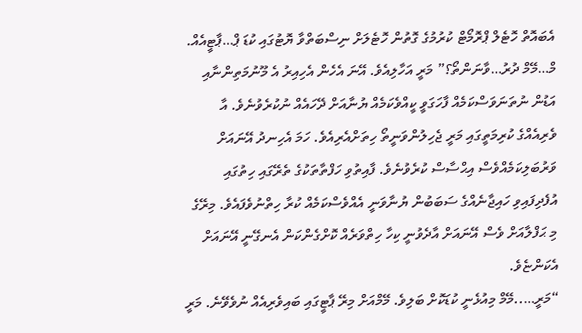އެބައޮތް ހޮޓެލް ޕްރޮމޯޓް ކުރުމުގެ ގޮތުން ހޮޓެލަށް ނިސްބަތްވާ ޔޮޓުގައި ކުޑަ ޕް…ޕާޓީއެއް. މް…މޭމް ދުރު…ވާނަންތޯ؟” މަރީ އަހާލިއެވެ. އޭނަ އެހެން އެހިއިރު އެ މޫނުމަތިންނާއި އަޑުން ނުތަނަވަސްކަމެއް ފާހަގަވީ ކީއްވެކަމެއް ޔުނާއަށް ދޭހައެއް ނުކުރެވުނެވެ. އާ ވެރިއެއްގެ ކުރިމަތީގައި މަރީ ޖެހިލުންވަނީތޯ ހިތަށްއެރިއެވެ. ހަމަ އެހިނދު އޭނައަށް ވަރުބަލިކަމެއްވެސް އިޙްސާސް ކުރެވުނެވެ. ފާއިތުވި ހަފްތާތަކުގެ ތެރޭގައި ހިތުގައި އުފެދިފައިވި ހައިޖާނެއްގެ ސަބަބުން ޔުނާވަނީ އެއްވެސްކަމެއް ކުރާ ހިތްނުވެފައެވެ. މިރޭގެ މި ޙަފްލާއަށް ވެސް އޭނައަށް އާދެވުނީ ކިހާ ހިތްވަރެއް ކޮށްގެންކަން އެނގޭނީ އޭނައަށް އެކަންޏެވެ.
“މަރީ…..މޭމް މިއުޅެނީ ކުޑަކޮށް ބަލިވެ. މޭމްއަށް މިރޭ ޕާޓީގައި ބައިވެރިއެއް ނުވެވޭނެ. މަރީ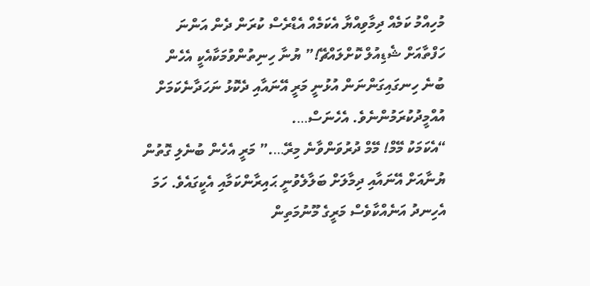މުހިއްމު ކަމެއް ދިމާވިއްޔާ އެކަމެއް އެޑްރެސް ކުރަން ދެން އަންނަ ހަފްތާއަށް ޝެޑިއުލް ކޮށްލައްޗޭ!” ޔުނާ ހިނިތުންވުމަކާއެކީ އެހެން ބުނެ ހިނގައިގަންނަން އުޅުނީ މަރީ އޭނައާއި ދެކޮޅު ނަހަދާނެކަމަށް އުއްމީދުކުރަމުންނެވެ. އެހެނަސް….
“އެކަމަކު މޭމް! މޭމް ދުރުވަންވާނެ މިރޭ….” މަރީ އެހެން ބުނެލި ގޮތުން ޔުނާއަށް އޭނައާއި ދިމާލަށް ބަލާލެވުނީ ޙައިރާންކަމާއި އެކީގައެވެ. ހަމަ އެހިނދު އަނެއްކާވެސް މަރީގެ މޫނުމަތިން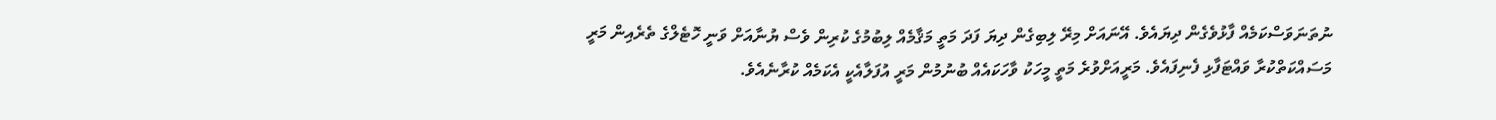ނުތަނަވަސްކަމެއް ފާޅުވެގެން ދިޔައެވެ. އޭނައަށް މިރޭ ލިބިގެން ދިޔަ ފަދަ މަތީ މަޤާމެއް ލިބުމުގެ ކުރިން ވެސް ޔުނާއަށް ވަނީ ހޮޓެލްގެ ތެރެއިން މަރީ މަސައްކަތްކުރާ ވައްޓަފާޅި ފެނިފައެވެ. މަރީއަށްވުރެ މަތީ މީހަކު ވާހަކައެއް ބުނުމުން މަރީ އުފަލާއެކީ އެކަމެއް ކުރާނެއެވެ.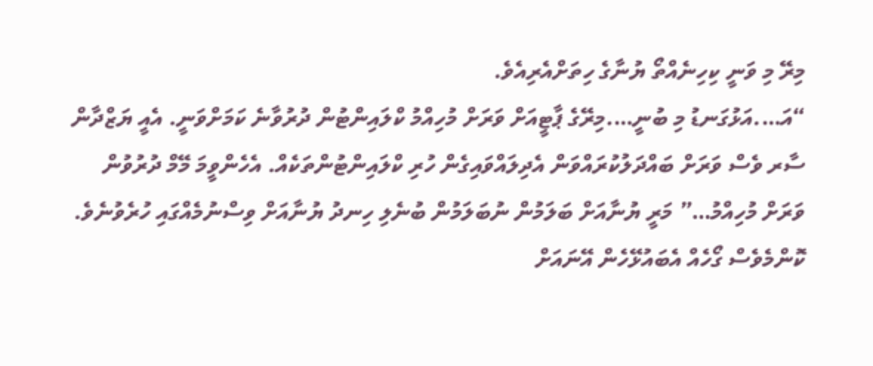މިރޭ މި ވަނީ ކިހިނެއްތޯ ޔުނާގެ ހިތަށްއެރިއެވެ.
“އަ….އަޅުގަނޑު މި ބުނީ….މިރޭގެ ޕާޓީއަށް ވަރަށް މުހިއްމު ކްލައިންޓުން ދުރުވާނެ ކަމަށްވަނީ. އެއީ ޔަޒްދާން ސާރ ވެސް ވަރަށް ބައްދަލުކުރައްވަން އެދިލައްވައިގެން ހުރި ކްލައިންޓުންތަކެއް. އެހެންވީމަ މޭމް ދުރުވުން ވަރަށް މުހިއްމު…” މަރީ ޔުނާއަށް ބަލަމުން ނުބަލަމުން ބުނެލި ހިނދު ޔުނާއަށް ވިސްނުމެއްގައި ހުރެވުނެވެ. ކޮންމެވެސް ގޯހެއް އެބައުޅޭހެން އޭނައަށް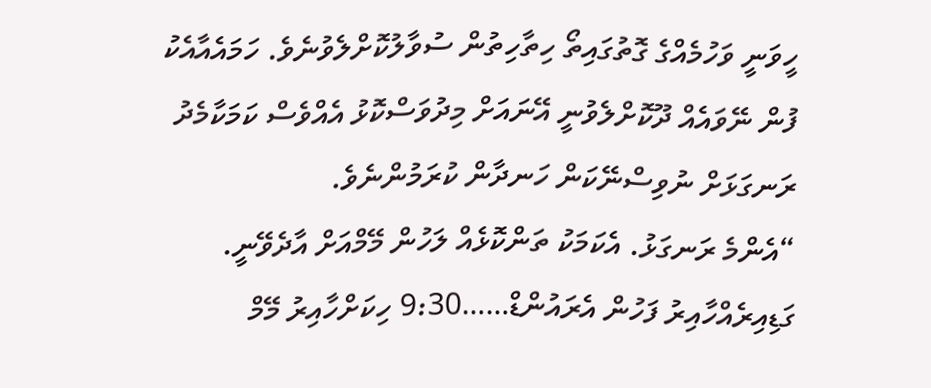ހީވަނީ ވަހުމެއްގެ ގޮތުގައިތޯ ހިތާހިތުން ސުވާލުކޮށްލެވުނެވެ. ހަމައެއާއެކު ފުން ނޭވައެއް ދޫކޮށްލެވުނީ އޭނައަށް މިދުވަސްކޮޅު އެއްވެސް ކަމަކާމެދު ރަނގަޅަށް ނުވިސްނޭކަން ހަނދާން ކުރަމުންނެވެ.
“އެންމެ ރަނގަޅު. އެކަމަކު ތަންކޮޅެއް ލަހުން މޭމްއަށް އާދެވޭނީ. ގަޑިއިރެއްހާއިރު ފަހުން އެރައުންޑް……9:30 ހިކަށްހާއިރު މޭމް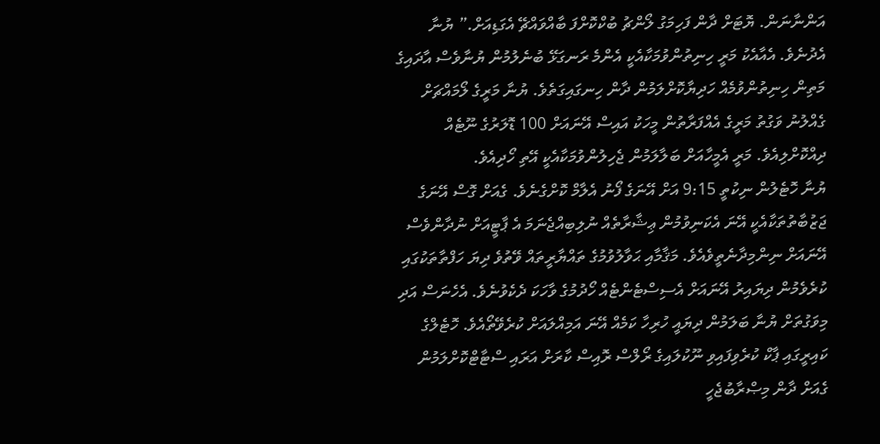އަންނާނަން. ޔޮޓަށް ދާން ފަހިމަގު ލޯންޗު ބުކްކޮށްފަ ބާއްވައްޗޭ އެގަޑިއަށް.” ޔުނާ އެދުނެވެ. އެއާއެކު މަރީ ހިނިތުންވުމަކާއެކީ އެންމެ ރަނގަޅޭ ބުނެލުމުން ޔުނާވެސް އާދައިގެ މަތިން ހިނިތުންވުމެއް ހަދިޔާކޮށްލަމުން ދާން ހިނގައިގަތެވެ. ޔުނާ މަރީގެ ލޯމައްޗަށް ގެއްލުނު ވަގުތު މަރީގެ އެއްފަރާތުން މީހަކު އައިސް އޭނައަށް 100 ޑޮލަރުގެ ނޫޓެއް ދިއްކޮށްލިއެވެ. މަރީ އެމީހާއަށް ބަލާލަމުން ޖެހިލުންވުމަކާއެކީ އޭތި ހޯދިއެވެ.
ޔުނާ ހޮޓެލުން ނިކުތީ 9:15 އަށް އޭނަގެ ފޯނު އެލާމް ކޮށްގެނެވެ. ގެއަށް ގޮސް އޭނަގެ ޖަޒުބާތުތަކާއެކީ އޭނަ އެކަނިވުމުން ޢިޝާރާތެއް ނުލިބިއްޖެނަމަ އެ ޕާޓީއަށް ނުދާންވެސް އޭނައަށް ނިންމިދާނެތީވެއެވެ. މަޤާމާއި ޙަވާލުވުމުގެ ތައްޔާރީތައް ވޭތުވެ ދިޔަ ހަފްތާތަކުގައި ކުރެވެމުން ދިޔައިރު އޭނައަށް އެސިސްޓެންޓެއް ހޯދުމުގެ ވާހަކަ ދެކެވުނެވެ. އެހެނަސް އަދި މިވަގުތަށް ޔުނާ ބަލަމުން ދިޔައީ ހުރިހާ ކަމެއް އޭނަ އަމިއްލައަށް ކުރެވޭތޯއެވެ. ހޮޓެލްގެ ކައިރީގައި ޕާކް ކުރެވިފައިވި ނޫކުލައިގެ ރޯލްސް ރޮއިސް ކާރަށް އަރައި ސްޓާޓްކޮށްލަމުން ގެއަށް ދާން މިޞްރާބުޖެހީ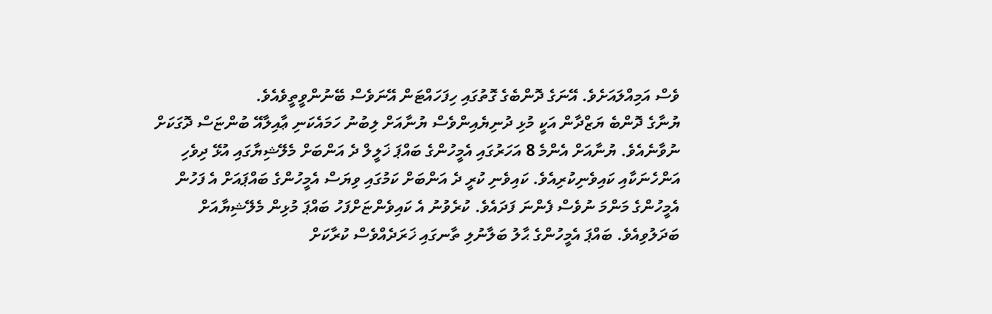ވެސް އަމިއްލައަށެވެ. އޭނަގެ ދޮންބެގެ ގޮތުގައި ހިފަހައްޓަން އޭނަވެސް ބޭނުންވީތީވެއެވެ.
ޔުނާގެ ދޮންބެ ޔަޒްދާން އަކީ މުޅި ދުނިޔެއިންވެސް ޔުނާއަށް ލިބުނު ހަމައެކަނި ޢާއިލާއޭ ބުންޏަސް ދޮގަކަށް ނުވާނެއެވެ. ޔުނާއަށް އެންމެ 8 އަހަރުގައި އެމީހުންގެ ބައްޕަ ޚަލީލް ދެ އަންބަށް މެލޭޝިޔާގައި އުޅޭ ދިވެހި އަންހެނަކާއި ކައިވެނިކުރިއެވެ. ކައިވެނި ކުރީ ދެ އަންބަށް ކަމުގައި ވިޔަސް އެމީހުންގެ ބައްޕައަށް އެ ފަހުން އެމީހުންގެ މަންމަ ނުވެސް ފެންނަ ފަދައެވެ. ކުރެވުނު އެ ކައިވެންޏަށްފަހު ބައްޕަ މުޅިން މެލޭޝިޔާއަށް ބަދަލުވިއެވެ. ބައްޕަ އެމީހުންގެ ޙާލު ބަލާނުލި ތާނގައި ޚަރަދެއްވެސް ކުރާކަށް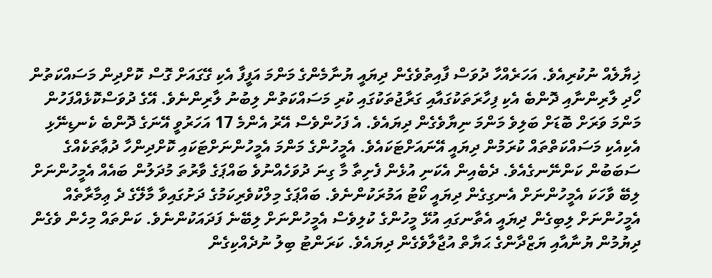ޚިޔާލެއް ނުކުރިއެވެ. އަހަރެއްހާ ދުވަސް ފާއިތުވެގެން ދިޔައީ ޔުނާމެންގެ މަންމަ އަފީފާ އެކި ގޭގައަށް ގޮސް ކޮށްދިން މަސައްކަތުން ހޯދި ލާރިންނާއި ދޮންބެ އެކި ފިހާރަތަކުގައާއި ގަރާޖުތަކުގައި ކުރި މަސައްކަތުން ލިބުނު ލާރިންނެވެ. އޭގެ ދުވަސްކޮޅެއްފަހުން މަންމަ ވަރަށް ބޮޑަށް ބަލިވެ މަންމަ ނިޔާވެގެން ދިޔައެވެ. އެ ފަހުންވެސް އޭރު އެންމެ 17 އަހަރުވީ އޭނަގެ ދޮންބެ ކެނޑިނޭޅި އެކިއެކި މަސައްކަތްތައް ކުރަމުން ދިޔައީ އޭނައަށްޓަކައެވެ. އެމީހުންގެ މަންމަ އެމީހުންނަށްޓަކައި ކޮށްދިންހާ ދުޢާތަކެއްގެ ސަބަބުން ކަންނޭނގެއެވެ. ދެބެއިން އެކަނި އުޅެން ފެށިތާ މާ ގިނަ ދުވަހެއްނުވެ ބައްޕަގެ ވާރުތަ މުދަލުން ބައެއް އެމީހުންނަށް ލިބޭ ވާހަކަ އެމީހުންނަށް އެނގިގެން ދިޔައީ ކޯޓު އަމުރަކުންނެވެ. ބައްޕަގެ މިލްކުވެރިކަމުގެ ދަށުގައިވާ މާލޭގެ ދެ ޢިމާރާތެއް އެމީހުންނަށް ލިބިގެން ދިޔައީ އެތާނގައި އުޅޭ މީހުންގެ ކުލިވެސް އެމީހުންނަށް ލިބޭނެ ފަދައަކުންނެވެ. ކަންތައް މިހެން ވެގެން ދިޔުމުން ޔުނާއާއި ޔަޒްދާންގެ ޙަޔާތް އުޖާލާވެގެން ދިޔައެވެ. ކަރަންޓު ބިލު ނުދެއްކިގެން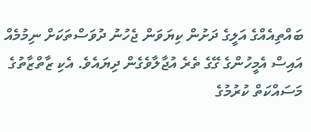ބައްތިއެއްގެ އަލީގެ ދަށުން ކިޔަވަން ޖެހުނު ދުވަސްތަކަށް ނިމުމެއް އައިސް އެމީހުންގެ ގޭގެ ތެރެ އުޖާލާވެގެން ދިޔައެވެ. އެކި ޒާތްޒާތުގެ މަސައްކަތް ކުރުމުގެ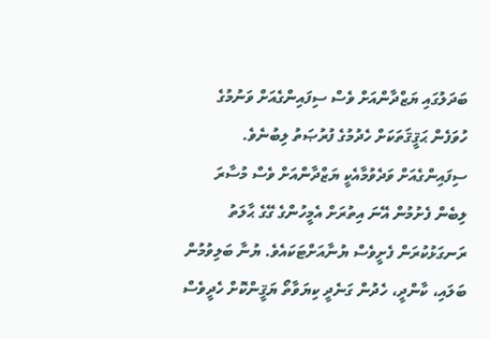ބަދަލުގައި ޔަޒްދާންއަށް ވެސް ސިފައިންގެއަށް ވަނުމުގެ ހުވަފެން ޙަޤީޤަތަކަށް ހެދުމުގެ ފުރުޞަތު ލިބުނެވެ. ސިފައިންގެއަށް ވަދެވުމާއެކީ ޔަޒްދާންއަށް ވެސް މުސާރަ ލިބެން ފެށުމުން އޭނަ އިތުރަށް އެމީހުންގެ ގޭގެ ޙާލަތު ރަނގަޅުކުރަން ފެށީވެސް ޔުނާއަށްޓަކައެވެ. ޔުނާ ބަލިވުމުން ބަލައި، ކާންދީ، ހެދުން ގަނެދީ ކިޔަވާތޯ ޔަޤީންކޮށް ހެދީވެސް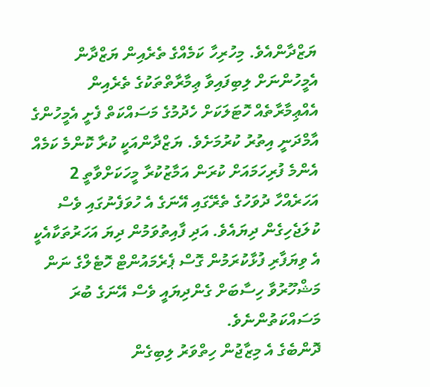ޔަޒްދާންއެވެ. މިހުރިހާ ކަމެއްގެ ތެރެއިން ޔަޒްދާން އެމީހުންނަށް ލިބިފައިވާ ޢިމާރާތްތަކުގެ ތެރެއިން އެއްޢިމާރާތެއް ހޮޓަލަކަށް ހެދުމުގެ މަސައްކަތް ފެށީ އެމީހުންގެ އާމްދަނީ އިތުރު ކުރުމަށެވެ. ޔަޒްދާންއަކީ ކުރާ ކޮންމެ ކަމެއް އެންމެ ފުރިހަމައަށް ކުރަން އަމާޒުކުރާ މީހަކަށްވާތީ 2 އަހަރެއްހާ ދުވަހުގެ ތެރޭގައި އޭނަގެ އެ ހުވަފެނުގައި ވެސް ކުލަޖެހިގެން ދިޔައެވެ. އަދި ފާއިތުވަމުން ދިޔަ އަހަރުތަކާއެކީ އެ ވިޔަފާރި ފުޅާކުރަމުން ގޮސް ޕެރެމައުންޓް ހޮޓެލްގެ ނަން މަޝްހޫރުވާ ހިސާބަށް ގެންދިޔައީ ވެސް އޭނަގެ ބުރަ މަސައްކަތުންނެވެ.
ދޮންބެގެ އެ މިޒާޖުން ހިތްވަރު ލިބިގެން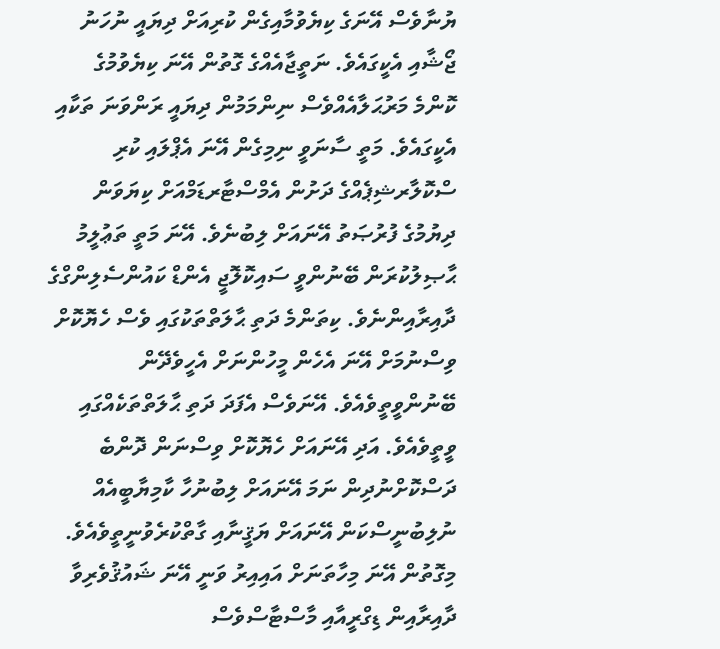ޔުނާވެސް އޭނަގެ ކިޔެވުމާއިގެން ކުރިއަށް ދިޔައީ ނުހަނު ޖޯޝާއި އެކީގައެވެ. ނަތީޖާއެއްގެ ގޮތުން އޭނަ ކިޔެވުމުގެ ކޮންމެ މަރުޙަލާއެއްވެސް ނިންމަމުން ދިޔައީ ރަންވަނަ ތަކާއި އެކީގައެވެ. މަތީ ސާނަވީ ނިމިގެން އޭނަ އެޕްލައި ކުރި ސްކޮލާރޝިޕެއްގެ ދަށުން އެމްސްޓާރޑަމްއަށް ކިޔަވަން ދިޔުމުގެ ފުރުޞަތު އޭނައަށް ލިބުނެވެ. އޭނަ މަތީ ތަޢުލީމު ޙާޞިލުކުރަން ބޭނުންވީ ސައިކޮލޮޖީ އެންޑް ކައުންސެލިންގްގެ ދާއިރާއިންނެވެ. ކިތަންމެ ދަތި ޙާލަތްތަކުގައި ވެސް ހެޔޮކޮށް ވިސްނުމަށް އޭނަ އެހެން މީހުންނަށް އެހީވެދޭން ބޭނުންވީތީވެއެވެ. އޭނަވެސް އެފަދަ ދަތި ޙާލަތްތަކެއްގައި ވީތީވެއެވެ. އަދި އޭނައަށް ހެޔޮކޮށް ވިސްނަން ދޮންބެ ދަސްކޮށްނުދިން ނަމަ އޭނައަށް ލިބުނުހާ ކާމިޔާބީއެއް ނުލިބުނީސްކަން އޭނައަށް ޔަޤީނާއި ގާތްކުރެވުނީތީވެއެވެ. މިގޮތުން އޭނަ މިހާތަނަށް އައިއިރު ވަނީ އޭނަ ޝައުޤުވެރިވާ ދާއިރާއިން ޑިގްރީއާއި މާސްޓާސްވެސް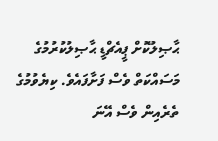ޙާޞިލުކޮށް ޕީއެޗްޑީ ޙާޞިލުކުރުމުގެ މަސައްކަތް ވެސް ފަށާފައެވެ. ކިޔެވުމުގެ ތެރެއިން ވެސް އޭނަ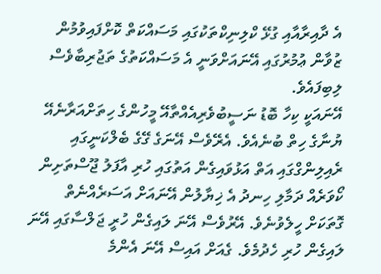އެ ދާއިރާއާއި ގުޅޭ ކްލިނިކްތަކުގައި މަސައްކަތް ކޮށްފައިވުމުން ޒުވާން ޢުމުރުގައި އޭނައަށްވަނީ އެ މަސައްކަތުގެ ތަޖުރިބާވެސް ލިބިފައެވެ.
އޭނައަކީ ކިހާ ބޮޑު ނަސީބުވެރިއެއްތާއޭ މީހުންގެ ހިތަށްއަރާނެއޭ ޔުނާގެ ހިތް ބުނެއެވެ. އެރޭވެސް އޭނަގެ ގޭގެ ބެލްކަނީގައި ރެއިލިންގްގައި އަތް އަޅުވައިގެން އަތުގައި ހުރި އާފަލު ޖޫސްތަށިން ކޯވަރެއް ދަމާލި ހިނދު އެ ޚިޔާލުން އޭނައަށް އަސަރެއްނެތް ގޮތަކަށް ހީލެވުނެވެ. އޭރުވެސް އޭނަ ލައިގެން ހުރީ ޖަލްސާގައި އޭނަ ލައިގެން ހުރި ހެދުމެވެ. ގެއަށް އައިސް އޭނަ އެންމެ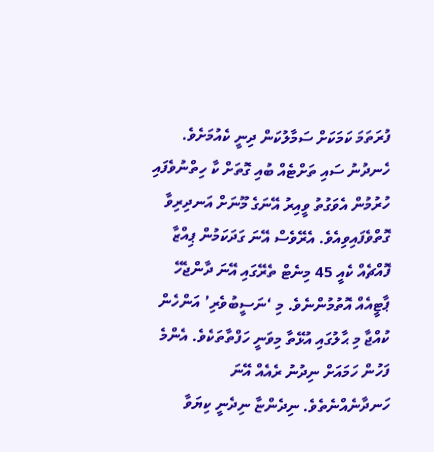ފުރަތަމަ ކަމަކަށް ސަމާލުކަން ދިނީ ކެއުމަށެވެ. ހެނދުނު ސައި ތަށްޓެއް ބުއި ގޮތަށް ކާ ހިތްނުވެފައި ހުރުމުން އެވަގުތު ވީއިރު އޭނަގެ މޫނަށް އަނދިރިވާ ގޮތްވެފައިވިއެވެ. އެރޭވެސް އޭނަ ގަދަކަމުން ޕިއްޒާ ފޮއްޗެއް ކެއީ 45 މިނެޓް ތެރޭގައި އޭނަ ދާންޖެހޭ ޕާޓީއެއް އޮތުމުންނެވެ. މި ‘ނަސީބުވެރި’ އަންހެން ކުއްޖާ މި ޙާލުގައި އުޅޭތާ މިވަނީ ހަފްތާތަކެވެ. އެންމެ ފަހުން ހަމައަށް ނިދުނު ރެއެއް އޭނަ ހަނދާނެއްނެތެވެ. ނިދެންޏާ ނިދެނީ ކިޔަވާ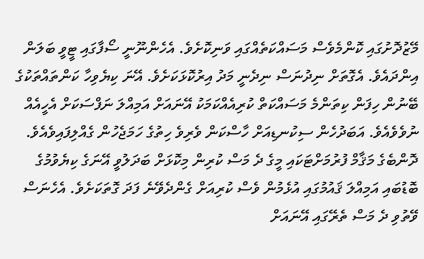މޭޒުދޮށުގައި ކޮންމެވެސް މަސައްކަތެއްގައި ވަނިކޮށެވެ. އެހެންނޫނީ ސޯފާގައި ޓީވީ ބަލަން އިންދައެވެ. އެގޮތަށް ނިދުނަސް ނިދެނީ މަދު އިރުކޮޅަކަށެވެ. އޭނަ ކިޔެވިހާ ކަންތައްތަކުގެ ބޭނުން ހިފަން ކިތަންމެ މަސައްކަތް ކުރިއެއްކަމަކު އޭނައަށް އަމިއްލަ ނަފްސަކަށް އެހީއެއް ނުވެވެއެވެ. އަބަދުހެން ސިކުނޑިއަށް ހާސްކަން ވެރިވެ ހިތުގެ ހަމަޖެހުން ގެއްލިފައިވެއެވެ. ދޮންބެގެ މަޤާމް ފުރުމަށްޓަކައި މީގެ ދެ މަސް ކުރިން މިކޮޅަށް ބަދަލުވީ އޭނަގެ ކިޔެވުމުގެ ބޮޑުބައި އަމިއްލަ ޤައުމުގައި އުޅެމުން ވެސް ކުރިއަށް ގެންދެވޭނެ ފަދަ ގޮތަކަށެވެ. އެހެނަސް ވޭތުވި ދެ މަސް ތެރޭގައި އޭނައަށް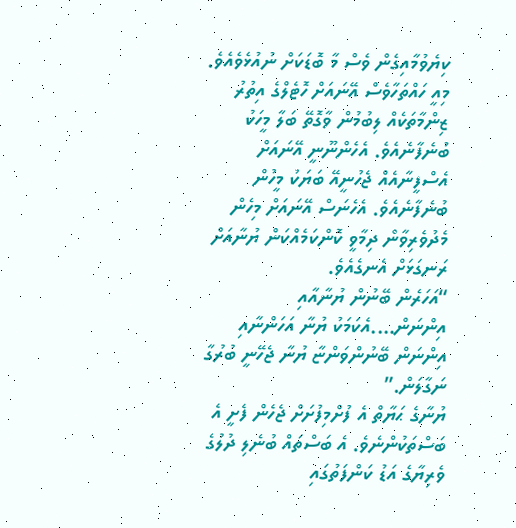ކިޔެވުމާއިގެން ވެސް މާ ބޮޑަކަށް ނުއުޅެވެއެވެ. މިއީ ހައްތަހާވެސް އޭނައަށް ހޮޓެލްގެ އިތުރު ޒިންމާތަކެއް ލިބުމުން ވާގޮތޭ ބަލާ މީހަކު ބުނެފާނެއެވެ. އެހެންނޫނީ އޭނައަށް އެސްފީނާއެއް ޖެހުނީއޭ ބަޔަކު މީހުން ބުނެފާނެއެވެ. އެހެނަސް އޭނައަށް މިހެން މެދުވެރިވާން ދިމާވީ ކޮންކަމެއްކަން ޔުނާއަށް ރަނގަޅަށް އެނގެއެވެ.
“އަހަރެން ބޭނުން ޔުނާއާއި އިންނަން….އެކަމަކު ޔުނާ އަހަންނާއި އިންނަން ބޭނުންވަންޏާ ޔުނާ ޖެހޭނީ ބުރުގާ ނަގާލަން.”
ޔުނާގެ ޙަޔާތް އެ ފުށްމިފުށަށް ޖެހެން ފެށީ އެ ބަސްތަކުންނެވެ. އެ ބަސްތައް ބުނެލި ދުލުގެ ވެރިޔާގެ އަޑު ކަންފަތުގައި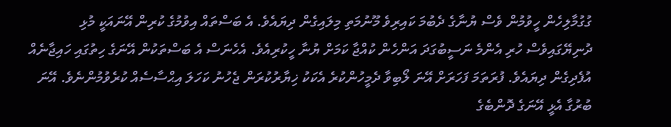ގުގުމާލިހެން ހީވުމުން ވެސް ޔުނާގެ ދެބުމަ ކައިރިވެ މޫނުމަތި މިލައިގެން ދިޔައެވެ. އެ ބަސްތައް އިވުމުގެ ކުރިން އޭނައަކީ މުޅި ދުނިޔޭގައިވެސް ހުރި އެންމެ ނަސީބުގަދަ އަންހެން ކުއްޖާ ކަމަށް ޔުނާ ހީކުރިއެވެ. އެހެނަސް އެ ބަސްތަކުން އޭނަގެ ހިތުގައި ހައިޖާނެއް އުފެދިގެން ދިޔައެވެ. ފުރަތަމަ ފަހަރަށް އޭނަ ލޯބިވާ ދެމީހުންކުރެ އެކަކު ޚިޔާރުކުރަން ޖެހުނު ކަހަލަ އިޙްސާސެއް ކުރެވުމުންނެވެ. އޭނަ ބުރުގާ އެޅީ އޭނަގެ ދޮންބެގެ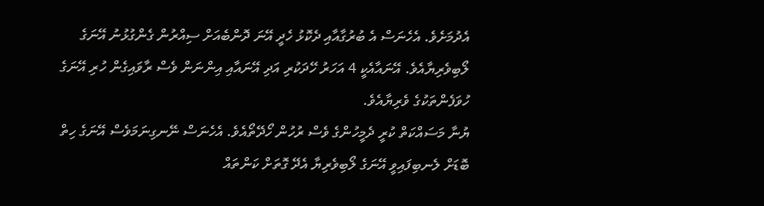އެދުމަށެވެ. އެހެނަސް އެ ބުރުގާއާއި ދެކޮޅު ހެދީ އޭނަ ދޮންބެއަށް ސިއްރުން ގެންގުޅުނު އޭނަގެ ލޯބިވެރިޔާއެވެ. އޭނައާއެކީ 4 އަހަރު ހޭދަކުރި އަދި އޭނައާއި އިންނަން ވެސް ރާވައިގެން ހުރި އޭނަގެ ހުވަފެންތަކުގެ ވެރިޔާއެވެ.
ޔުނާ މަސައްކަތް ކުރީ ދެމީހުންގެ ވެސް ރުހުން ހޯދޭތޯއެވެ. އެހެނަސް ނޭނގިނަމަވެސް އޭނަގެ ހިތް ބޮޑަށް ލެނބިފައިވީ އޭނަގެ ލޯބިވެރިޔާ އެދޭ ގޮތަށް ކަންތައް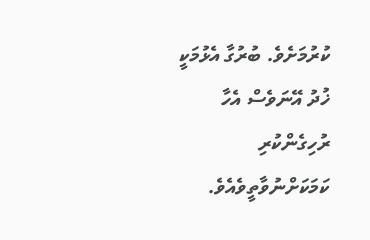ކުރުމަށެވެ. ބުރުގާ އެޅުމަކީ ޚުދު އޭނަވެސް އެހާ ރުހިގެންކުރި ކަމަކަށްނުވާތީވެއެވެ.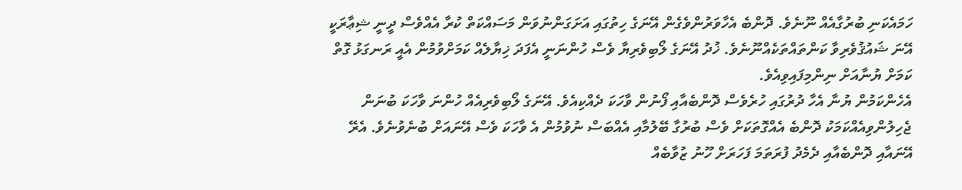ހަމައެކަނި ބުރުގާއެއް ނޫނެވެ. ދޮންބެ އެހާވަރުންވެގެން އޭނަގެ ހިތުގައި އަށަގަންނުވަން މަސައްކަތް ކުރާ އެއްވެސް ދީނީ ޝިޢާރަކީ އޭނަ ޝައުޤުވެރިވާ ކަންތައްތަކެއްނޫނެވެ. ޚުދު އޭނަގެ ލޯބިވެރިޔާ ވެސް ހުންނަނީ އެފަދަ ޚިޔާލެއް ކަމަށްވުމުން އެއީ ރަނގަޅު ގޮތް ކަމަށް ޔުނާއަށް ނިންމިފައިވިއެވެ.
އެހެންކަމުން ޔުނާ އެހާ ދުރުގައި ހުރެވެސް ދޮންބެއާއި ފޯނުން ވާހަކަ ދެއްކިއެވެ. އޭނަގެ ލޯބިވެރިއެއް ހުންނަ ވާހަކަ ބުނަން ޖެހިލުންވިއެއްކަމަކު ދޮންބެ އެއްގޮތަކަށް ވެސް ބުރުގާ ބޭލުމާއި އެއްބަސް ނުވުމުން އެ ވާހަކަ ވެސް އޭނައަށް ބުނެވުނެވެ. އެރޭ އޭނައާއި ދޮންބެއާއި ދެމެދު ފުރަތަމަ ފަހަރަށް ހޫނު ޒުވާބެއް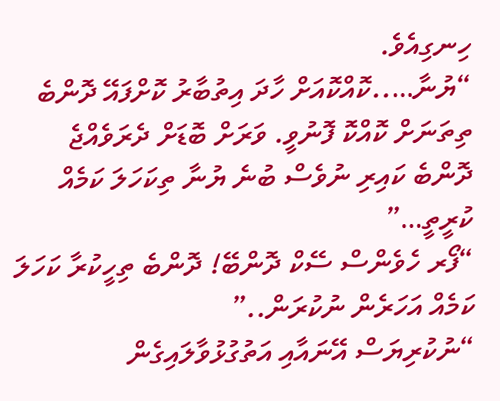ހިނގިއެވެ.
“ޔުނާ…..ކޮއްކޮއަށް ހާދަ އިތުބާރު ކޮށްފައޭ ދޮންބެ ތިތަނަށް ކޮއްކޮ ފޮނުވީ. ވަރަށް ބޮޑަށް ދެރަވެއްޖެ ދޮންބެ ކައިރި ނުވެސް ބުނެ ޔުނާ ތިކަހަލަ ކަމެއް ކުރީތީ…”
“ފޯރ ހެވެންސް ސޭކް ދޮންބޭ! ދޮންބެ ތިހީކުރާ ކަހަލަ ކަމެއް އަހަރެން ނުކުރަން..”
“ނުކުރިޔަސް އޭނައާއި އަތުގުޅުވާލައިގެން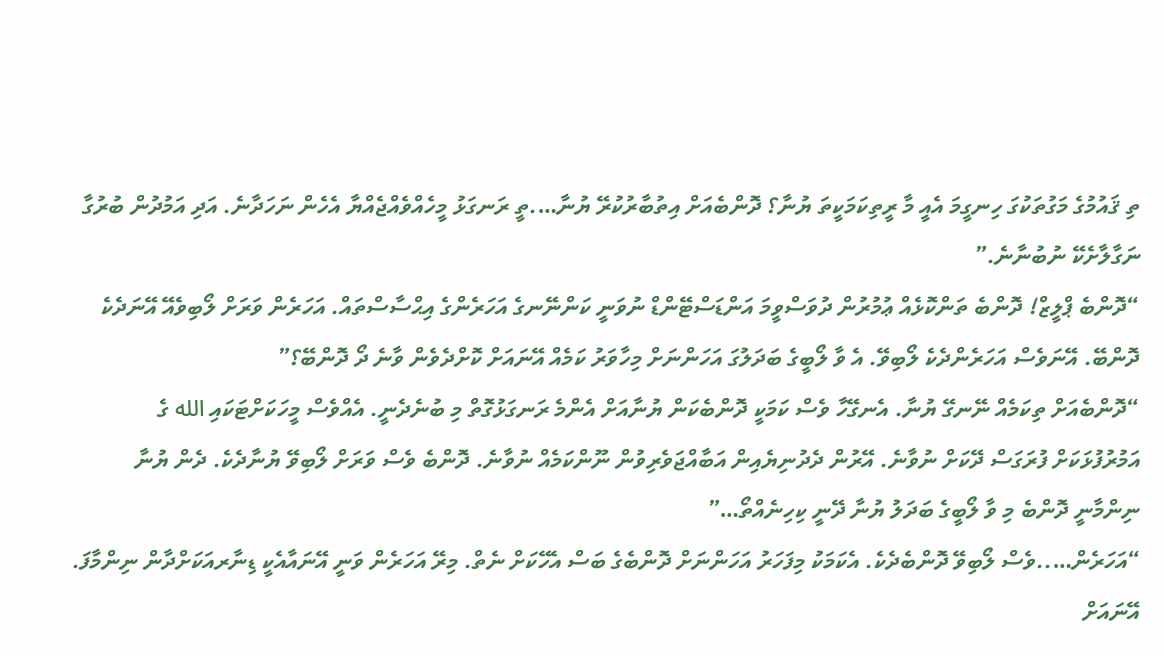ތި ޤައުމުގެ މަގުތަކުގަ ހިނގީމަ އެއީ މާ ރީތިކަމަކީތަ ޔުނާ؟ ދޮންބެއަށް އިތުބާރުކުރޭ ޔުނާ….ތީ ރަނގަޅު މީހެއްވެއްޖެއްޔާ އެހެން ނަހަދާނެ. އަދި އަމުދުން ބުރުގާ ނަގާލާށެކޭ ނުބުނާނެ.”
“ދޮންބެ ޕްލީޒް! ދޮންބެ ތަންކޮޅެއް ޢުމުރުން ދުވަސްވީމަ އަންޑަސްޓޭންޑް ނުވަނީ ކަންނޭނގެ އަހަރެންގެ އިޙްސާސްތައް. އަހަރެން ވަރަށް ލޯބިވެއޭ އޭނަދެކެ ދޮންބޭ. އޭނަވެސް އަހަރެންދެކެ ލޯބިވޭ. އެ ވާ ލޯބީގެ ބަދަލުގަ އަހަންނަށް މިހާވަރު ކަމެއް އޭނައަށް ކޮށްދެވެން ވާނެ ދޯ ދޮންބޭ؟”
“ދޮންބެއަށް ތިކަމެއް ނޭނގޭ ޔުނާ. އެނގޭހާ ވެސް ކަމަކީ ދޮންބެކަން ޔުނާއަށް އެންމެ ރަނގަޅުގޮތް މި ބުނެދެނީ. އެއްވެސް މީހަކަށްޓަކައި الله ގެ އަމުރުފުޅަކަށް ފުރަގަސް ދޭކަށް ނުވާނެ. އޭރުން ދެދުނިޔެއިން އަބާއްޖަވެރިވުން ނޫންކަމެއް ނުވާނެ. ދޮންބެ ވެސް ވަރަށް ލޯބިވޭ ޔުނާދެކެ. ދެން ޔުނާ ނިންމާނީ ދޮންބެ މި ވާ ލޯބީގެ ބަދަލު ޔުނާ ދޭނީ ކިހިނެއްތޯ…”
“އަހަރެން…..ވެސް ލޯބިވޭ ދޮންބެދެކެ. އެކަމަކު މިފަހަރު އަހަންނަށް ދޮންބެގެ ބަސް އެހޭކަށް ނެތް. މިރޭ އަހަރެން ވަނީ އޭނައާއެކީ ޑިނާރއަކަށްދާން ނިންމާފަ. އޭނައަށް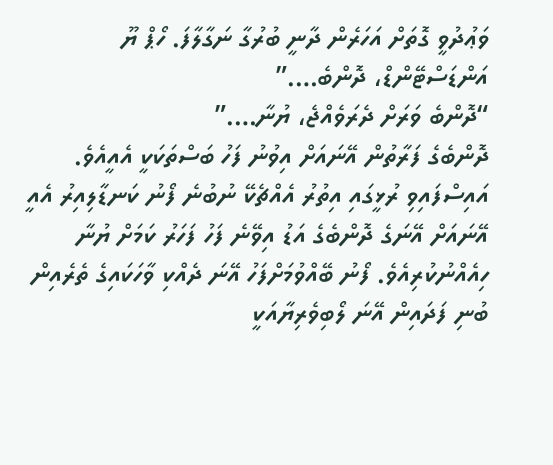ވަޢުދުވީ ގޮތަށް އަހަރެން ދާނީ ބުރުގާ ނަގާލާފަ. ހޯޕް ޔޫ އަންޑަސްޓޭންޑް، ދޮންބެ….”
“ދޮންބެ ވަރަށް ދެރަވެއްޖެ، ޔުނާ….”
ދޮންބެގެ ފަރާތުން އޭނައަށް އިވުނު ފަހު ބަސްތަކަކީ އެއީއެވެ. އައިސްފައިވި ރުޅީގައި އިތުރު އެއްޗެކޭ ނުބުނެ ފޯނު ކަނޑާލިއިރު އެއީ އޭނައަށް އޭނަގެ ދޮންބެގެ އަޑު އިވޭނެ ފަހު ފަހަރު ކަމަށް ޔުނާ ހިއެއްނުކުރިއެވެ. ފޯނު ބޭއްވުމަށްފަހު އޭނަ ދެއްކި ވާހަކައިގެ ތެރެއިން ބުނި ފަދައިން އޭނަ ލޯބިވެރިޔާއަކީ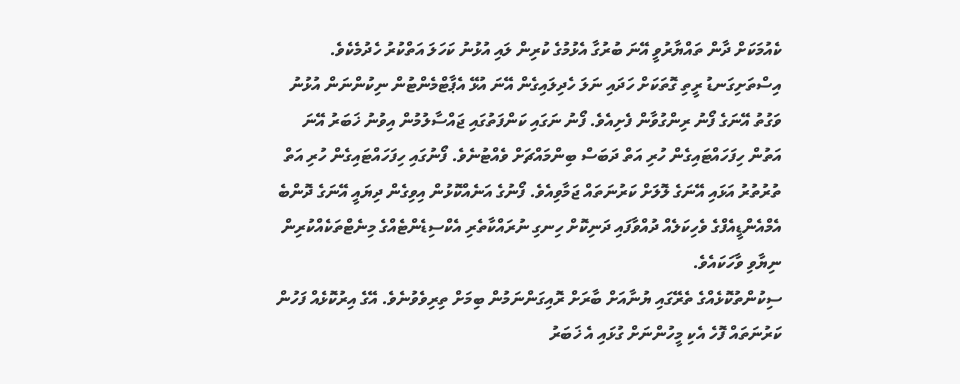ކެއުމަކަށް ދާން ތައްޔާރުވީ އޭނަ ބުރުގާ އެޅުމުގެ ކުރިން ލައި އުޅުނު ކަހަލަ އަތްކުރު ހެދުމެކެވެ. އިސްތަށިގަނޑު ރީތި ގޮތަކަށް ހަދައި ނަލަ ހެދިލައިގެން އޭނަ އުޅޭ އެޕާޓްމެންޓުން ނިކުންނަން އުޅުނު ވަގުތު އޭނަގެ ފޯނު ރިންގުވާން ފެށިއެވެ. ފޯނު ނަގައި ކަންފަތުގައި ޖައްސާލުމުން އިވުނު ޚަބަރު އޭނަ އަތުން ހިފަހައްޓައިގެން ހުރި އަތް ދަބަސް ބިންމައްޗަށް ވެއްޓުނެވެ. ފޯނުގައި ހިފަހައްޓައިގެން ހުރި އަތް ތުރުތުރު އަޅައި އޭނަގެ ލޮލަށް ކަރުނަތައް ޖަމާވިއެވެ. ފޯނުގެ އަނެއްކޮޅުން އިވިގެން ދިޔައީ އޭނަގެ ދޮންބެ އެމްއެންޑީއެފްގެ ވެހިކަލެއް ދުއްވާފައި ދަނިކޮށް ހިނގި ނުރައްކާތެރި އެކްސިޑެންޓެއްގެ މިނެޓްތަކެއްކުރިން ނިޔާވި ވާހަކައެވެ.
ސިކުންތުކޮޅެއްގެ ތެރޭގައި ޔުނާއަށް ބާރަށް ރޮއިގަންނަމުން ބިމަށް ތިރިވެވުނެވެ. އޭގެ އިރުކޮޅެއް ފަހުން ކަރުނަތައް ފޮހެ އެކި މީހުންނަށް ގުޅައި އެ ޚަބަރު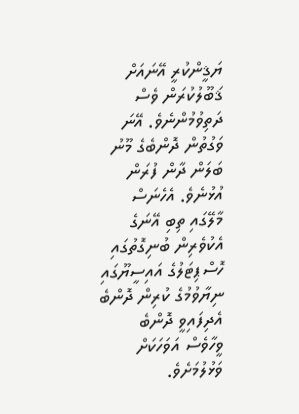ޔަޤީންކުރީ އޭނައަށް ޤަބޫލުކުރަން ވެސް ދަތިވުމުންނެވެ. އޭނަ ވަގުތުން ދޮންބެގެ މޫނު ބަލަން ދާން ފުރަން އުޅުނެވެ. އެހެނަސް މާލޭގައި ތިބި އޭނަގެ އެކުވެރިން ބުނިގޮތުގައި ހޮސްޕިޓަލުގެ އައިސީޔޫގައި ނިޔާވުމުގެ ކުރިން ދޮންބެ އެދިފައިވީ ދޮންބެ ވީހާވެސް އަވަހަކަށް ވަޅުލުމަށެވެ.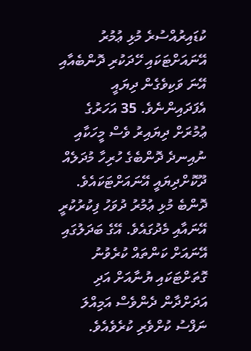ކުޑައިރުއްސުރެ މުޅި ޢުމުރު އޭނައަށްޓަކައި ހޭދަކުރި ދޮންބެއާއި އޭނަ ވަކިވެގެން ދިޔައީ އެފަދައިންނެވެ. 35 އަހަރުގެ ޢުމުރަށް ދިޔައިރު ވެސް މީހަކާއި ނުއިނދެ ދޮންބެގެ ހުރިހާ މުދަލެއް ދޫކޮށްދިޔައީ އޭނައަށްޓަކައެވެ. ދޮންބެ މުޅި ޢުމުރު ދުވަހު ފިކުރުކުރީ އޭނައާއި މެދުގައެވެ. އޭގެ ބަދަލުގައި އޭނައަށް ކަންތައް ކުރެވުނު ގޮތަށްޓަކައި ޔުނާއަށް އަދި އަދަށްދާން ދެންވެސް އަމިއްލަ ނަފްސު ކުށްވެރި ކުރެވެއެވެ.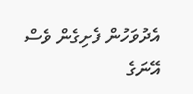އެދުވަހުން ފެށިގެން ވެސް އޭނަގެ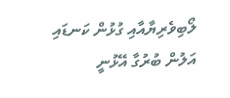ލޯބިވެރިޔާއާއި ގުޅުން ކަނޑައި އަލުން ބުރުގާ އޭޅުނީ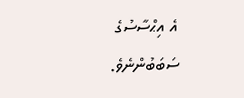އެ އިޙްސާސުގެ ސަބަބުންނެވެ.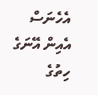އެހެނަސް އެއިން އޭނަގެ ހިތުގެ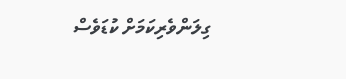ގިލަންވެރިކަމަށް ކުޑަވެސް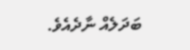ބަދަލެއް ނާދެއެވެ.